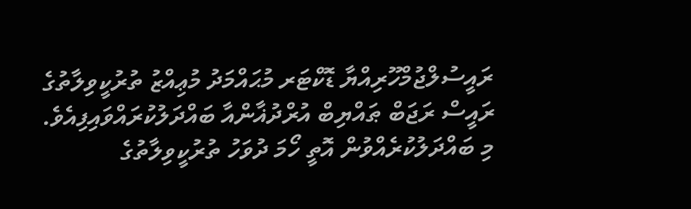ރައީސުލްޖުމްހޫރިއްޔާ ޑޮކްޓަރ މުޙައްމަދު މުޢިއްޒު ތުރުކީވިލާތުގެ ރައީސް ރަޖަބް ޠައްޔިބް އުރްދުޣާންއާ ބައްދަލުކުރައްވައިފިއެވެ.
މި ބައްދަލުކުރެއްވުން އޮތީ ހޯމަ ދުވަހު ތުރުކީވިލާތުގެ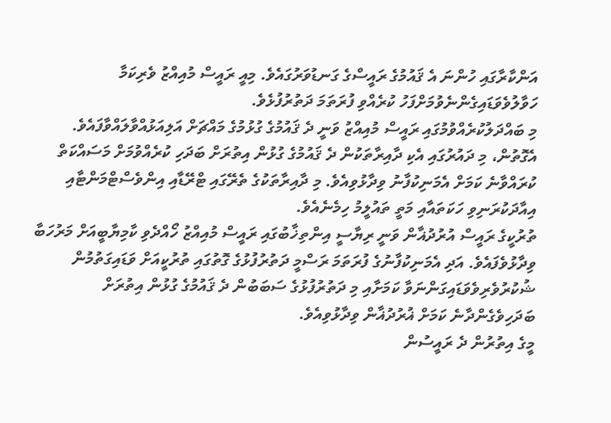އަންކާރާގައި ހުންނަ އެ ޤައުމުގެ ރައީސްގެ ގަނޑުވަރުގައެވެ. މިއީ ރައީސް މުއިއްޒު ވެރިކަމާ ހަވާލުވެވަޑައިގެންނެވުމަށްފަހު ކުރެއްވި ފުރަތަމަ ދަތުރުފުޅެވެ.
މި ބައްދަލުކުރެއްވުމުގައި ރައީސް މުއިއްޒު ވަނީ ދެ ޤައުމުގެ ގުޅުމުގެ މައްޗަށް އަލިއަޅުއްވާލައްވާފައެވެ. އެގޮތުން، މި ދައުރުގައި އެކި ދާއިރާތަކުން ދެ ޤައުމުގެ ގުޅުން އިތުރަށް ބަދަހި ކުރެއްވުމަށް މަސައްކަތް ކުރައްވާނެ ކަމަށް އެމަނިކުފާނު ވިދާޅުވިއެވެ. މި ދާއިރާތަކުގެ ތެރޭގައި ޓްރޭޑާއި އިންވެސްޓްމަންޓާއި އިއާދަކުރަނިވި ހަކަތައާއި މަތީ ތައުލީމު ހިމެނެއެވެ.
ތުރުކީގެ ރައީސް އުރުދުޣާން ވަނީ ރިޔާސީ އިންތިޚާބުގައި ރައީސް މުއިއްޒު ހޯއްދެވި ކާމިޔާބީއަށް މަރުހަބާ ވިދާޅުވެފައެވެ. އަދި އެމަނިކުފާނުގެ ފުރަތަމަ ރަސްމީ ދަތުރުފުޅުގެ ގޮތުގައި ތުރުކީއަށް ވަޑައިގަތުމުން ޝުކުރުވެރިވެވަޑައިގަންނަވާ ކަމަށާއި މި ދަތުރުފުޅުގެ ސަބަބުން ދެ ޤައުމުގެ ގުޅުން އިތުރަށް ބަދަހިވެގެންދާނެ ކަމަށް ޣުރުދުޣާން ވިދާޅުވިއެވެ.
މީގެ އިތުރުން ދެ ރައީސުން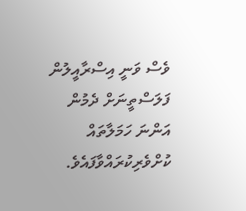ވެސް ވަނީ އިސްރާއީލުން ފަލަސްތީނަށް ދެމުން އަންނަ ހަމަލާތައް ކުށްވެރިކުރައްވާފައެވެ.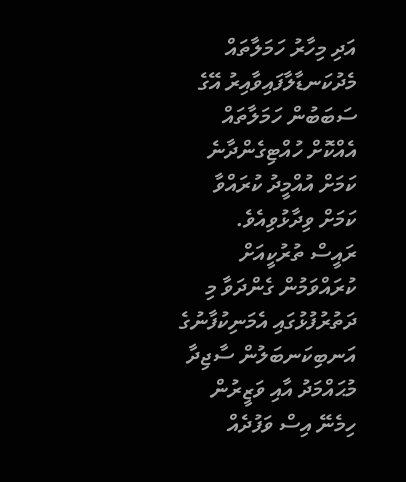އަދި މިހާރު ހަމަލާތައް މެދުކަނޑާލާފައިވާއިރު އޭގެ ސަބަބުން ހަމަލާތައް އެއްކޮށް ހުއްޓިގެންދާނެ ކަމަށް އުއްމީދު ކުރައްވާ ކަމަށް ވިދާޅުވިއެވެ.
ރައީސް ތުރުކީއަށް ކުރައްވަމުން ގެންދަވާ މި ދަތުރުފުޅުގައި އެމަނިކުފާނުގެ އަނބިކަނބަލުން ސާޖިދާ މުޙައްމަދު އާއި ވަޒީރުން ހިމެނޭ އިސް ވަފުދެއް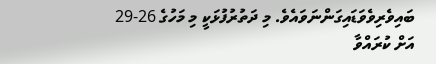ބައިވެރިވެވަޑައިގަންނަވައެވެ. މި ދަތުރުފުޅަކީ މި މަހުގެ 26-29 އަށް ކުރައްވާ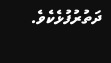ދަތުރުފުޅެކެވެ.